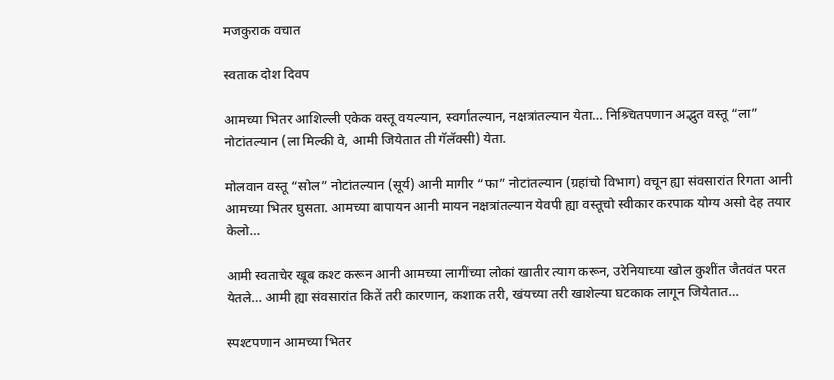मजकुराक वचात

स्वताक दोश दिवप

आमच्या भितर आशिल्ली एकेक वस्तू वयल्यान, स्वर्गांतल्यान, नक्षत्रांतल्यान येता… निश्र्चितपणान अद्भुत वस्तू “ला” नोटांतल्यान (ला मिल्की वे, आमी जियेतात ती गॅलॅक्सी) येता.

मोलवान वस्तू “सोल” नोटांतल्यान (सूर्य) आनी मागीर “फा” नोटांतल्यान (ग्रहांचो विभाग) वचून ह्या संवसारांत रिगता आनी आमच्या भितर घुसता. आमच्या बापायन आनी मायन नक्षत्रांतल्यान येवपी ह्या वस्तूचो स्वीकार करपाक योग्य असो देह तयार केलो…

आमी स्वताचेर खूब कश्ट करून आनी आमच्या लागींच्या लोकां खातीर त्याग करून, उरेनियाच्या खोल कुशींत जैतवंत परत येतले… आमी ह्या संवसारांत कितें तरी कारणान, कशाक तरी, खंयच्या तरी खाशेल्या घटकाक लागून जियेतात…

स्पश्टपणान आमच्या भितर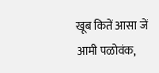खूब कितें आसा जें आमी पळोवंक,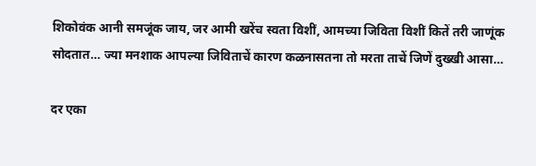शिकोवंक आनी समजूंक जाय, जर आमी खरेंच स्वता विशीं, आमच्या जिविता विशीं कितें तरी जाणूंक सोदतात… ज्या मनशाक आपल्या जिविताचें कारण कळनासतना तो मरता ताचें जिणें दुख्खी आसा…

दर एका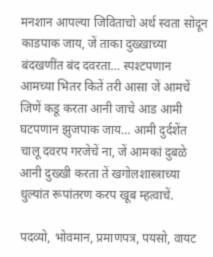मनशान आपल्या जिविताचो अर्थ स्वता सोदून काडपाक जाय, जें ताका दुख्खाच्या बंदखणींत बंद दवरता… स्पश्टपणान आमच्या भितर कितें तरी आसा जें आमचें जिणें कडू करता आनी जाचे आड आमी घटपणान झुजपाक जाय… आमी दुर्दशेंत चालू दवरप गरजेचें ना, जें आमकां दुबळे आनी दुख्खी करता तें खगोलशास्त्राच्या धुल्यांत रूपांतरण करप खूब म्हत्वाचें.

पदव्यो, भोवमान, प्रमाणपत्र, पयसो, वायट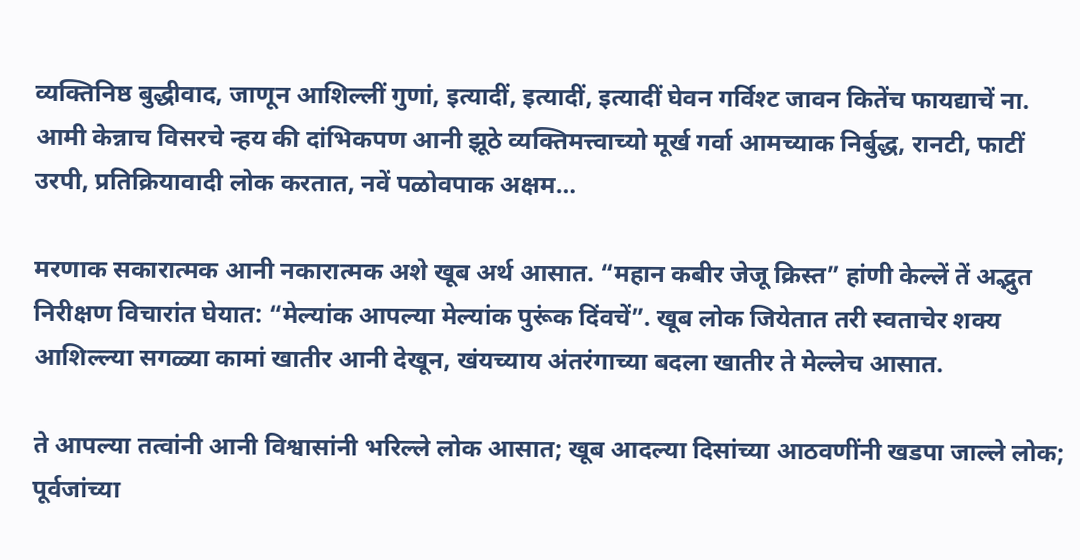व्यक्तिनिष्ठ बुद्धीवाद, जाणून आशिल्लीं गुणां, इत्यादीं, इत्यादीं, इत्यादीं घेवन गर्विश्ट जावन कितेंच फायद्याचें ना. आमी केन्नाच विसरचे न्हय की दांभिकपण आनी झूठे व्यक्तिमत्त्वाच्यो मूर्ख गर्वा आमच्याक निर्बुद्ध, रानटी, फाटीं उरपी, प्रतिक्रियावादी लोक करतात, नवें पळोवपाक अक्षम…

मरणाक सकारात्मक आनी नकारात्मक अशे खूब अर्थ आसात. “महान कबीर जेजू क्रिस्त” हांणी केल्लें तें अद्भुत निरीक्षण विचारांत घेयात: “मेल्यांक आपल्या मेल्यांक पुरूंक दिंवचें”. खूब लोक जियेतात तरी स्वताचेर शक्य आशिल्ल्या सगळ्या कामां खातीर आनी देखून, खंयच्याय अंतरंगाच्या बदला खातीर ते मेल्लेच आसात.

ते आपल्या तत्वांनी आनी विश्वासांनी भरिल्ले लोक आसात; खूब आदल्या दिसांच्या आठवणींनी खडपा जाल्ले लोक; पूर्वजांच्या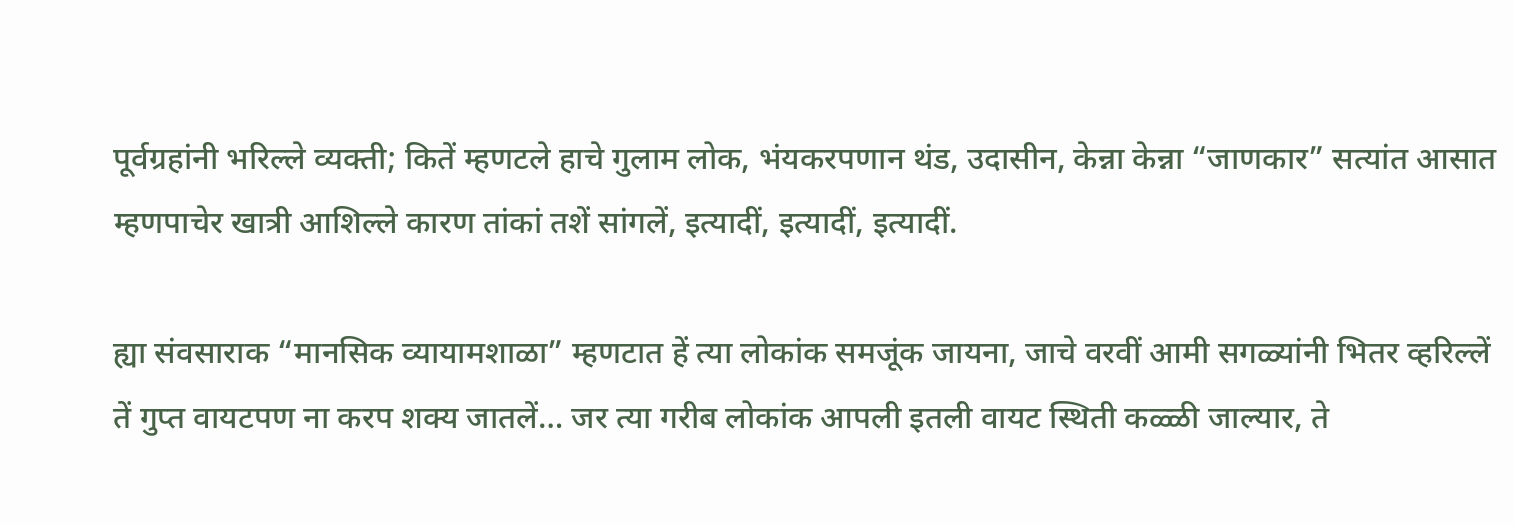पूर्वग्रहांनी भरिल्ले व्यक्ती; कितें म्हणटले हाचे गुलाम लोक, भंयकरपणान थंड, उदासीन, केन्ना केन्ना “जाणकार” सत्यांत आसात म्हणपाचेर खात्री आशिल्ले कारण तांकां तशें सांगलें, इत्यादीं, इत्यादीं, इत्यादीं.

ह्या संवसाराक “मानसिक व्यायामशाळा” म्हणटात हें त्या लोकांक समजूंक जायना, जाचे वरवीं आमी सगळ्यांनी भितर व्हरिल्लें तें गुप्त वायटपण ना करप शक्य जातलें… जर त्या गरीब लोकांक आपली इतली वायट स्थिती कळ्ळी जाल्यार, ते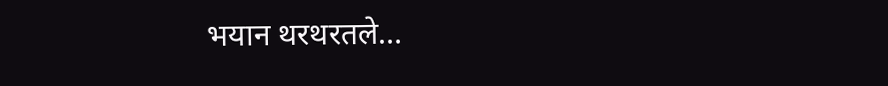भयान थरथरतले…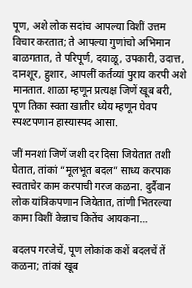पूण, अशे लोक सदांच आपल्या विशीं उत्तम विचार करतात; ते आपल्या गुणांचो अभिमान बाळगतात, ते परिपूर्ण, दयाळू, उपकारी, उदात्त, दानशूर, हुशार, आपलीं कर्तव्यां पुराय करपी अशे मानतात. शाळा म्हणून प्रत्यक्ष जिणें खूब बरी, पूण तिका स्वता खातीर ध्येय म्हणून घेवप स्पश्टपणान हास्यास्पद आसा.

जीं मनशां जिणें जशी दर दिसा जियेतात तशी घेतात, तांकां “मूलभूत बदल” साध्य करपाक स्वताचेर काम करपाची गरज कळना. दुर्दैवान लोक यांत्रिकपणान जियेतात, तांणी भितरल्या कामा विशीं केन्नाच कितेंच आयकना…

बदलप गरजेचें, पूण लोकांक कशें बदलचें तें कळना; तांकां खूब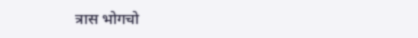त्रास भोगचो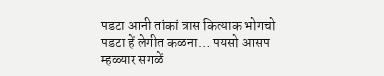पडटा आनी तांकां त्रास कित्याक भोगचो पडटा हें लेगीत कळना… पयसो आसप म्हळ्यार सगळें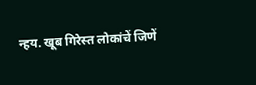न्हय. खूब गिरेस्त लोकांचें जिणें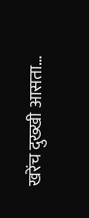खरेंच दुख्खी आसता…